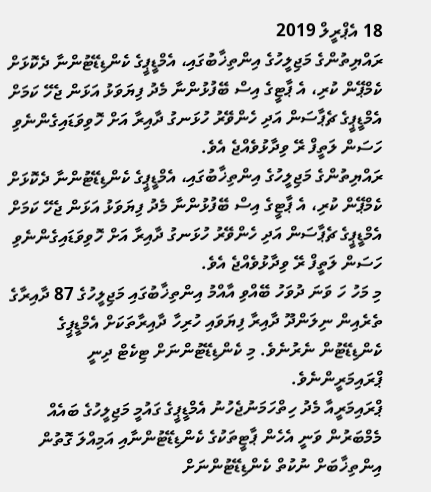18 އެޕްރީލް 2019
ރައްޔިތުންގެ މަޖިލީހުގެ އިންތިޚާބުގައި، އެމްޑީޕީގެ ކެންޑިޑޭޓުންނާ ދެކޮޅަށް ކެމްޕޭން ކުރި، އެ ޕާޓީގެ އިސް ބޭފުޅުންނާ މެދު ފިޔަވަޅު އަޅަން ޖެހޭ ކަމަށް އެމްޑީޕީގެ ޗެޕާސަން އަދި ހެންވޭރު ހުޅަނގު ދާއިރާ އަށް ހޮވިވަޑައިގެންނެވި ހަސަން ލަތީފް ރޭ ވިދާޅުވެއްޖެ އެވެ.
ރައްޔިތުންގެ މަޖިލީހުގެ އިންތިޚާބުގައި، އެމްޑީޕީގެ ކެންޑިޑޭޓުންނާ ދެކޮޅަށް ކެމްޕޭން ކުރި، އެ ޕާޓީގެ އިސް ބޭފުޅުންނާ މެދު ފިޔަވަޅު އަޅަން ޖެހޭ ކަމަށް އެމްޑީޕީގެ ޗެޕާސަން އަދި ހެންވޭރު ހުޅަނގު ދާއިރާ އަށް ހޮވިވަޑައިގެންނެވި ހަސަން ލަތީފް ރޭ ވިދާޅުވެއްޖެ އެވެ.
މި މަހު ހަ ވަނަ ދުވަހު ބޭއްވި އާއްމު އިންތިޚާބުގައި މަޖިލީހުގެ 87 ދާއިރާގެ ތެރެއިން ނިލަންދޫ ދާއިރާ ފިޔަވައި ހުރިހާ ދާއިރާތަކަށް އެމްޑީޕީގެ ކެންޑިޑޭޓުން ނެރުނެވެ. މި ކެންޑިޑޭޓުންނަށް ޓިކެޓް ދިނީ ޕްރައިމަރީންނެވެ.
ޕްރައިމަރީއާ މެދު ހިތްހަމަނުޖެހުނު އެމްޑީޕީގެ ގައުމީ މަޖިލީހުގެ ބައެއް މެމްބަރުން ވަނީ އެހެން ޕާޓީތަކުގެ ކެންޑިޑޭޓުންނާއި އަމިއްލަ ގޮތުން އިންތިޚާބަށް ނުކުތް ކެންޑިޑޭޓުންނަށް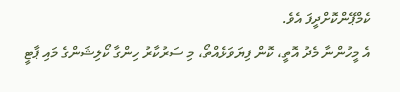ކެމްޕޭންކޮށްދީފަ އެވެ.
އެ މީހުންނާ މެދު އޮތީ، ކޮން ފިޔަވަޅެއްތޯ، މި ސަރުކާރު ހިންގާ ކޯލިޝަންގެ މައި ޕާޓީ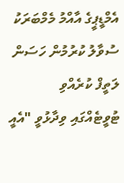އެމްޑީޕީގެ އާއްމު މެމްބަރަކު ސުވާލު ކުރުމުން ހަސަން ލަތީފް ކުރެއްވި ޓުވީޓެއްގައި ވިދާޅުވީ "އެއީ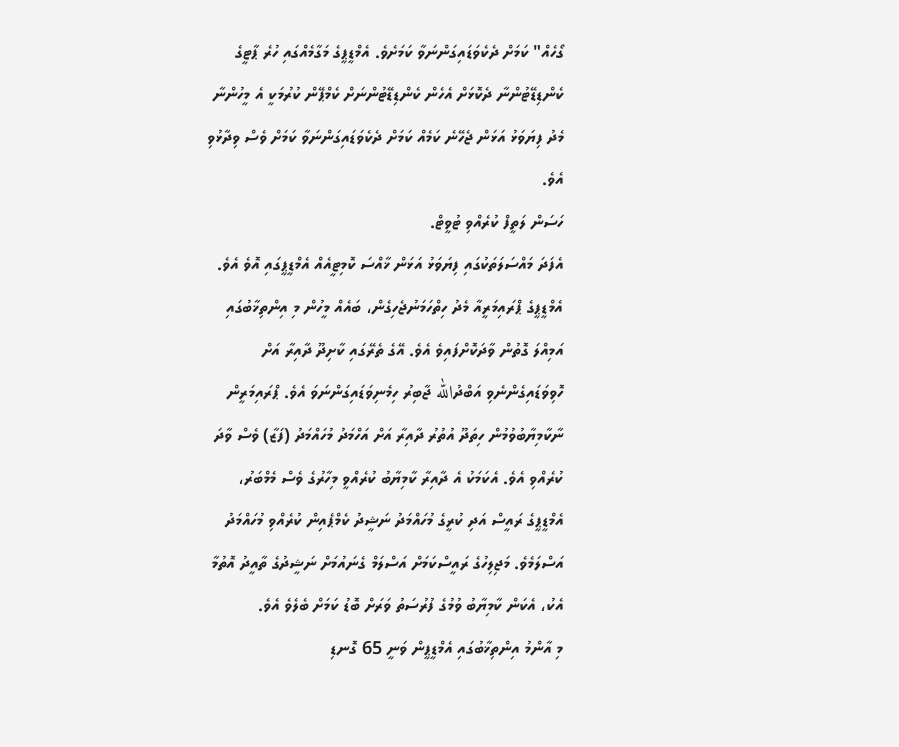ގޯހެއް" ކަމަށް ދެކެވަޑައިގަންނަވާ ކަމަށެވެ. އެމްޑީޕީގެ މަގާމެއްގައި ހުރެ ޕާޓީގެ ކެންޑިޑޭޓުންނާ ދެކޮޅަށް އެހެން ކެންޑިޑޭޓުންނަށް ކެމްޕޭން ކުރުމަކީ އެ މީހުންނާ މެދު ފިޔަވަޅު އަޅަން ޖެހޭނެ ކަމެއް ކަމަށް ދެކެވަޑައިގަންނަވާ ކަމަށް ވެސް ވިދާޅުވި އެވެ.
ހަސަން ލަތީފް ކުރެއްވި ޓުވީޓް.
އެފަދަ މައްސަލަތަކުގައި ފިޔަވަޅު އަޅަން ޚާއްސަ ކޮމިޓީއެއް އެމްޑީޕީގައި އޮވެ އެވެ.
އެމްޑީޕީގެ ޕްރައިމަރީއާ މެދު ހިތްހަމަނުޖެހިގެން، ބައެއް މީހުން މި އިންތިޚާބުގައި އަމިއްލަ ގޮތުން ވާދަކޮށްފައިވެ އެވެ. އޭގެ ތެރޭގައި ކާށިދޫ ދާއިރާ އަށް ހޮވިވަޑައިގެންނެވި އަބްދުالله ޖާބިރު ހިމެނިވަޑައިގަންނަވަ އެވެ. ޕްރައިމަރީން ނާކާމިޔާބުވުމުން ހިތަދޫ އުތުރު ދާއިރާ އަށް އަހްމަދު މުހައްމަދު (ފަޒާ) ވެސް ވާދަ ކުރެއްވި އެވެ. އެކަމަކު އެ ދާއިރާ ކާމިޔާބު ކުރެއްވީ މިހާރުގެ ވެސް މެމްބަރު، އެމްޑީޕީގެ ރައީސް އަދި ކުރީގެ މުހައްމަދު ނަޝީދު ކެމްޕެއިން ކުރެއްވި މުހައްމަދު އަސްލަމެވެ. މަޖިލިހުގެ ރައީސްކަމަށް އަސްލަމް ގެނައުމަށް ނަޝީދުގެ ތާއީދު އޮތުމާ އެކު، އެކަން ކާމިޔާބު ވުމުގެ ފުރުސަތު ވަރަށް ބޮޑު ކަމަށް ބެލެވެ އެވެ.
މި އާންމު އިންތިޚާބުގައި އެމްޑީޕީން ވަނީ 65 ގޮނޑި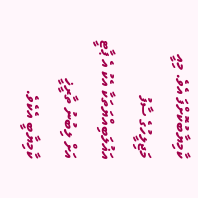ކާމިޔާބުކޮށްފަ އެވެ. މިއީ މަޖިލީހުގެ ސާފު އަޣުލަބިއްޔަތަކާ އެކު އެ ޕާޓީ އަށް ލިބުނު ތާރީޚީ ކާމިޔާބީ އެކެވެ.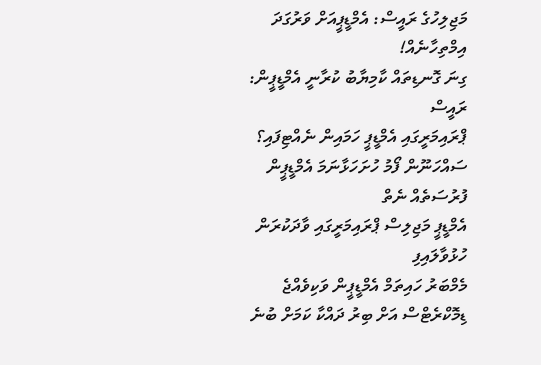މަޖިލިހުގެ ރައީސް: އެމްޑީޕީއަށް ވަރުގަދަ އިމްތިހާނެއް!
ގިނަ ގޮނޑިތައް ކާމިޔާބު ކުރާނީ އެމްޑީޕީން: ރައީސް
ޕްރައިމަރީގައި އެމްޑީޕީ ހަމައިން ނެއްޓިފައި؟
ސައްހަނޫން ފޯމު ހުށަހަޅާނަމަ އެމްޑީޕީން ފުރުސަތެއް ނެތް
އެމްޑީޕީ މަޖިލިސް ޕްރައިމަރީގައި ވާދަކުރަން ހުޅުވާލައިފި
މެމްބަރު ހައިތަމް އެމްޑީޕީން ވަކިވެއްޖެ
ޑިމޮކްރެޓްސް އަށް ބިރު ދައްކާ ކަމަށް ބުނެ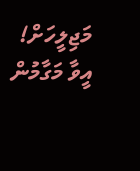މަޖިލީހަށް!
އީވާ މަގާމުން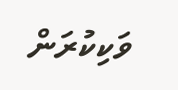ވަކިކުރަން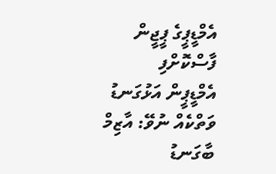އެމްޑީޕީގެ ޕީޖީން ފާސްކޮށްފި
އެމްޑީޕީން އަޅުގަނޑު ވަތްކެއް ނުވޭ: އާޒިމް
ބާގަނޑު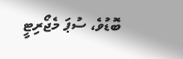ބޮޑުވެ، ސުޕަ މެޖޯރިޓީ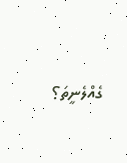ގެއްލެނީތަ؟